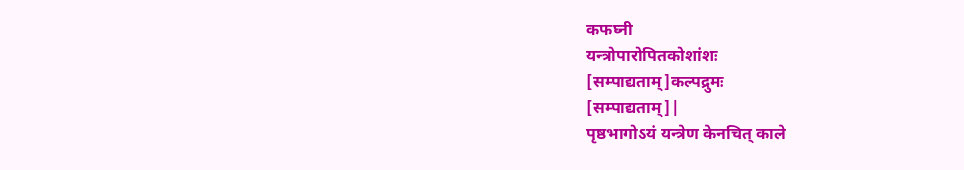कफघ्नी
यन्त्रोपारोपितकोशांशः
[सम्पाद्यताम्]कल्पद्रुमः
[सम्पाद्यताम्]|
पृष्ठभागोऽयं यन्त्रेण केनचित् काले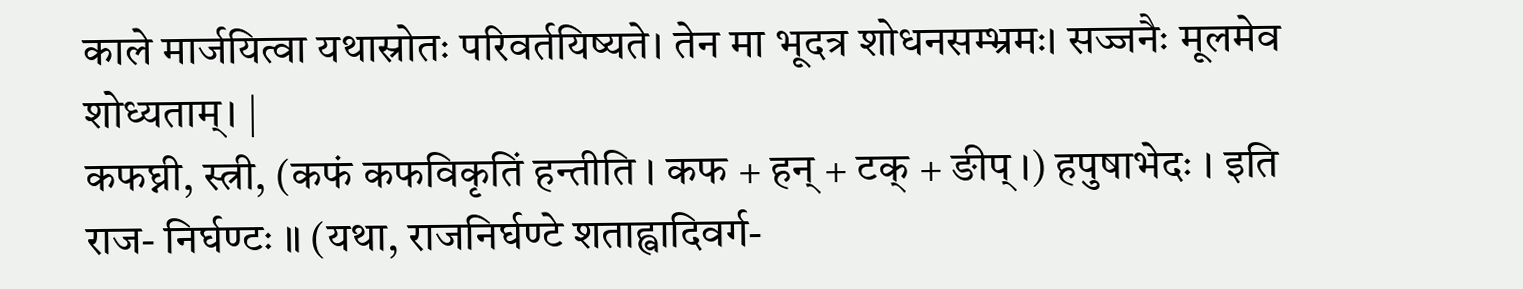काले मार्जयित्वा यथास्रोतः परिवर्तयिष्यते। तेन मा भूदत्र शोधनसम्भ्रमः। सज्जनैः मूलमेव शोध्यताम्। |
कफघ्नी, स्त्री, (कफं कफविकृतिं हन्तीति । कफ + हन् + टक् + ङीप् ।) हपुषाभेदः । इति राज- निर्घण्टः ॥ (यथा, राजनिर्घण्टे शताह्वादिवर्ग-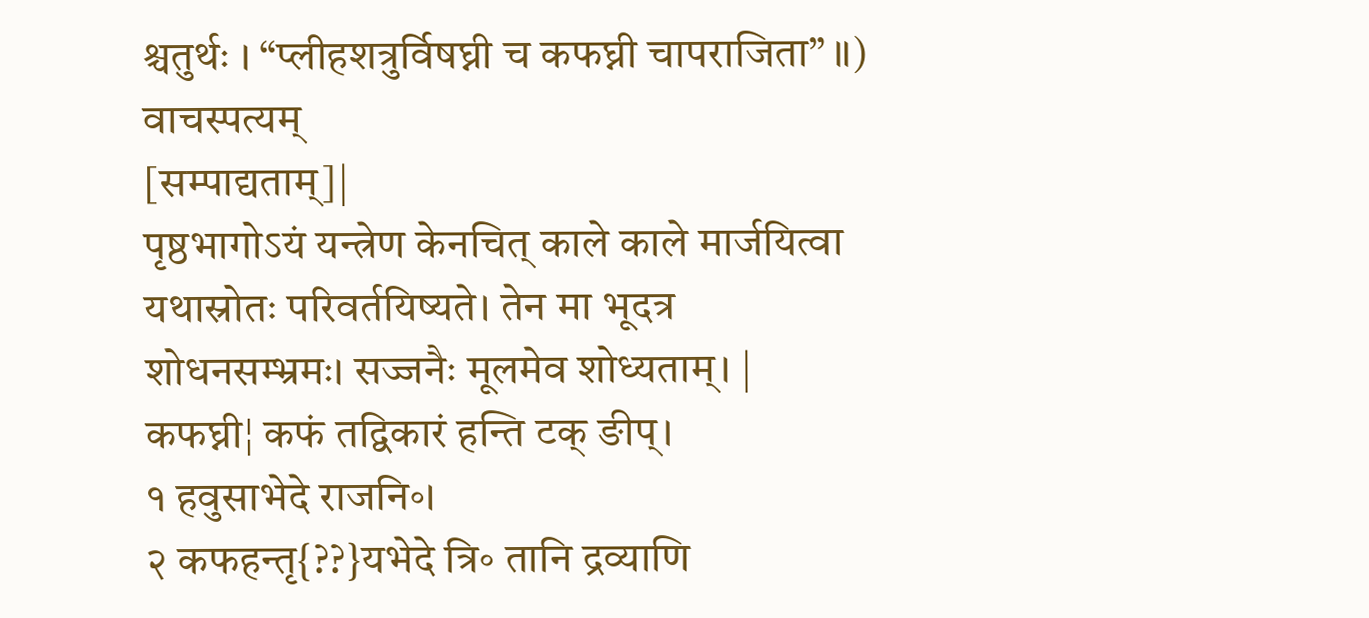श्चतुर्थः । “प्लीहशत्रुर्विषघ्नी च कफघ्नी चापराजिता” ॥)
वाचस्पत्यम्
[सम्पाद्यताम्]|
पृष्ठभागोऽयं यन्त्रेण केनचित् काले काले मार्जयित्वा यथास्रोतः परिवर्तयिष्यते। तेन मा भूदत्र शोधनसम्भ्रमः। सज्जनैः मूलमेव शोध्यताम्। |
कफघ्नी¦ कफं तद्विकारं हन्ति टक् ङीप्।
१ हवुसाभेदे राजनि॰।
२ कफहन्तृ{??}यभेदे त्रि॰ तानि द्रव्याणि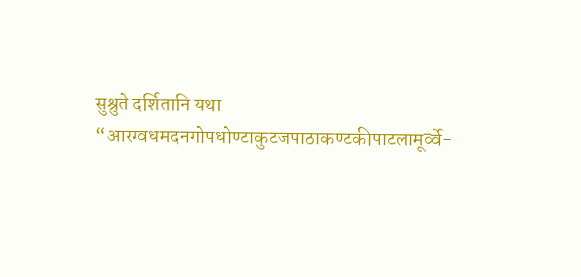सुश्रुते दर्शितानि यथा
“आरग्वधमदनगोपधोण्टाकुटजपाठाकण्टकीपाटलामूर्व्वे-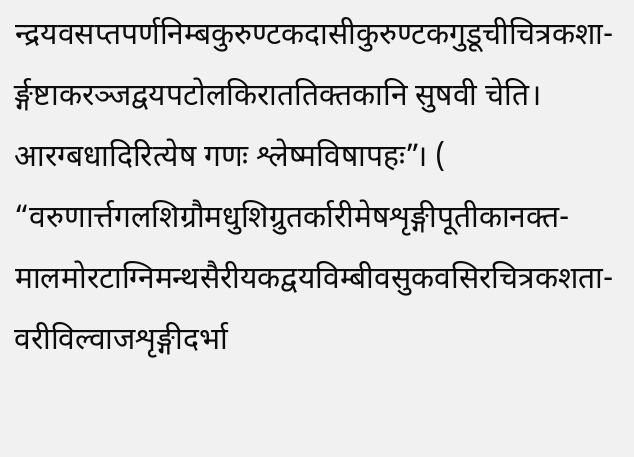न्द्रयवसप्तपर्णनिम्बकुरुण्टकदासीकुरुण्टकगुडूचीचित्रकशा-र्ङ्गष्टाकरञ्जद्वयपटोलकिराततिक्तकानि सुषवी चेति। आरग्बधादिरित्येष गणः श्लेष्मविषापहः”। (
“वरुणार्त्तगलशिग्रौमधुशिग्रुतर्कारीमेषशृङ्गीपूतीकानक्त-मालमोरटाग्निमन्थसैरीयकद्वयविम्बीवसुकवसिरचित्रकशता-वरीविल्वाजशृङ्गीदर्भा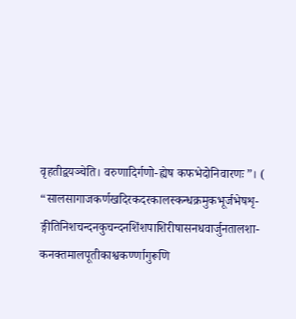वृहतीद्वयञ्चेति। वरुणादिर्गणो-ह्येष कफभेदोनिवारणः”। (
“सालसागाजकर्णखदिरकदरकालस्कन्धक्रमुकभूर्जभेषशृ-ङ्गीतिनिशचन्दनकुचन्दनशिंशपाशिरीषासनधवार्जुनतालशा-कनक्तमालपूतीकाश्वकर्ण्णागुरूणि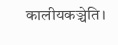कालीयकञ्चेति।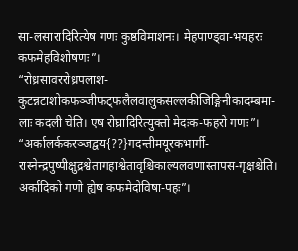सा-लसारादिरित्येष गणः कुष्ठविमाशनः। मेहपाण्ड्वा-भयहरः कफमेहविशोषणः”।
“रोध्रसावररोध्रपलाश-कुटन्नटाशोकफञ्जीफट्फलैलवालुकसल्लकीजिङ्गिनीकादम्बमा-लाः कदली चेति। एष रोघ्रादिरित्युक्तो मेदःक-फहरो गणः”।
“अर्कालर्ककरञ्जद्वय{??}गदन्तीमयूरकभार्गी-रास्नेन्द्रपुष्पीक्षुद्रश्वेतागहाश्वेतावृश्चिकाल्यलवणास्तापस-गृक्षश्चेति। अर्कादिको गणो ह्येष कफमेदोविषा-पहः”।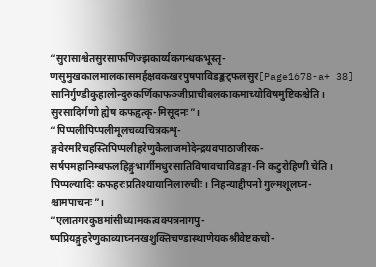“सुरासाश्वेतसुरसाफणिज्झकार्य्यकगन्धकभूस्तृ-णसुमुखकालमालकासमर्हक्षवकखरपुषपाविडङ्कट्फलसुर[Page1678-a+ 38] सानिर्गुण्डीकुहालोन्दुरुकर्णिकाफञ्जीप्राचीबलकाकमाच्योविषमुष्टिकश्चेति। सुरसादिर्गणो ह्येष कफहृत्कृ-मिसूदनः”।
“पिप्पलीपिप्पलीमूलचव्यचित्रकशृ-ङ्गवेरमरिचहस्तिपिप्पलीहरेणुकैलाजमोदेन्द्रयवपाठाजीरक-सर्षपमहानिम्बफलहिङ्गुभार्गीमधुरसातिविषावचाविडङ्गा-नि कटुरोहिणी चेति। पिप्पल्यादिः कफहरःप्रतिश्यायानिलारुचीः। निहन्याद्दीपनो गुल्मशूलघ्न-श्चामपाचनः”।
“एलातगरकुष्ठमांसीध्यामकत्वक्पत्रनागपु-ष्पप्रियङ्गुहरेणुकाव्याघ्ननखशुक्तिचण्डास्थाणेयकश्रीवेष्टकचो-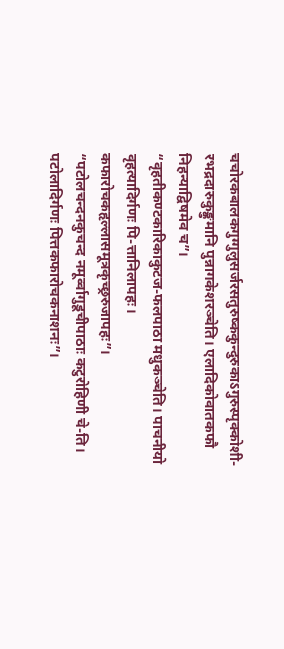चचोरकबालकगुग्गुलुसर्जरसतुरुष्ककुन्दुरुकाऽगुरुस्पृक्कोशी-रभद्रदारुकुङ्कुमानि पुन्नागकेशरञ्चेति। एलादिकोवातकफौ निहन्याद्विषमेव च”।
“वृहतीकण्टकारिकाकुटज-फलपाठा मधुकञ्चेति। पाचनीयो वृहत्यादिर्गणः पि-त्तानिलापहः। कफारोचकहृल्लासमूत्रकृच्छ्ररुजापहः”।
“पटोलचन्दनकुचन्द नमूर्व्वागुडूचीपाठाः कटुरोहिणी चे-ति। पटोलादिर्गणः पित्तकफारोचकनाशनः”।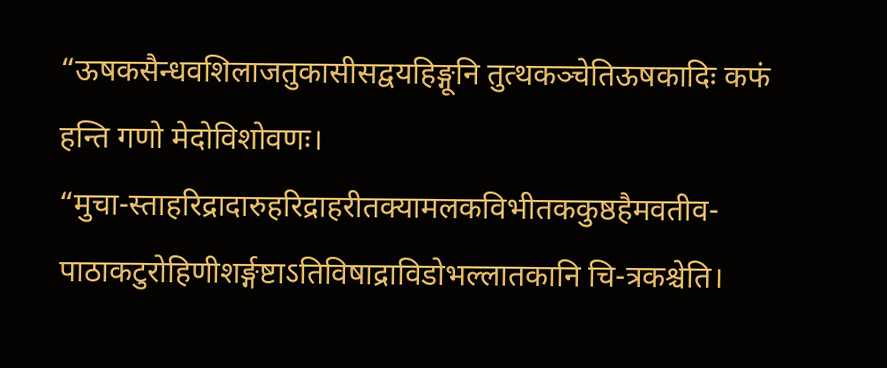“ऊषकसैन्धवशिलाजतुकासीसद्वयहिङ्गूनि तुत्थकञ्चेतिऊषकादिः कफं हन्ति गणो मेदोविशोवणः।
“मुचा-स्ताहरिद्रादारुहरिद्राहरीतक्यामलकविभीतककुष्ठहैमवतीव-पाठाकटुरोहिणीशर्ङ्गष्टाऽतिविषाद्राविडोभल्लातकानि चि-त्रकश्चेति।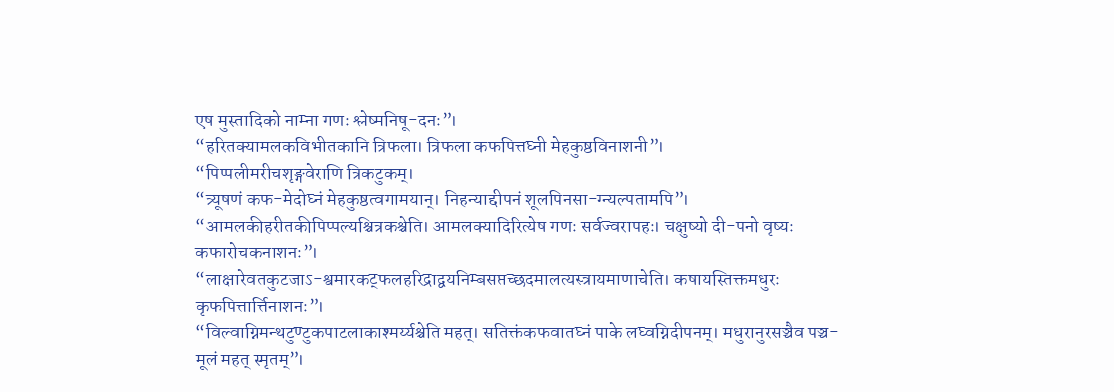एष मुस्तादिको नाम्ना गणः श्लेष्मनिषू-दनः”।
“हरितक्यामलकविभीतकानि त्रिफला। त्रिफला कफपित्तघ्नी मेहकुष्ठविनाशनी”।
“पिप्पलीमरीचशृङ्गवेराणि त्रिकटुकम्।
“त्र्यूषणं कफ-मेदोघ्नं मेहकुष्ठत्वगामयान्। निहन्याद्दीपनं शूलपिनसा-ग्न्यल्पतामपि”।
“आमलकीहरीतकीपिप्पल्यश्चित्रकश्चेति। आमलक्यादिरित्येष गणः सर्वज्वरापहः। चक्षुष्यो दी-पनो वृष्यः कफारोचकनाशनः”।
“लाक्षारेवतकुटजाऽ-श्वमारकट्फलहरिद्राद्वयनिम्बसप्तच्छदमालत्यस्त्रायमाणाचेति। कषायस्तिक्तमधुरः कृफपित्तार्त्तिनाशनः”।
“विल्वाग्निमन्थटुण्टुकपाटलाकाश्मर्य्यश्चेति महत्। सतिक्तंकफवातघ्नं पाके लघ्वग्निदीपनम्। मधुरानुरसञ्चैव पञ्च-मूलं महत् स्मृतम्”।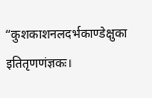“कुशकाशनलदर्भकाण्डेक्षुका इतितृणणंज्ञकः।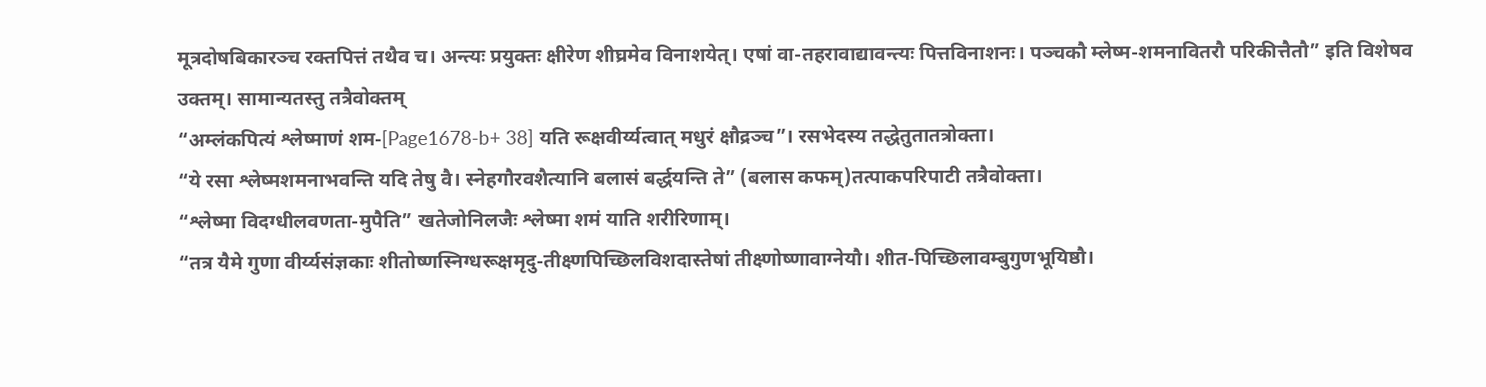मूत्रदोषबिकारञ्च रक्तपित्तं तथैव च। अन्त्यः प्रयुक्तः क्षीरेण शीघ्रमेव विनाशयेत्। एषां वा-तहरावाद्यावन्त्यः पित्तविनाशनः। पञ्चकौ म्लेष्म-शमनावितरौ परिकीत्तैतौ” इति विशेषव उक्तम्। सामान्यतस्तु तत्रैवोक्तम्
“अम्लंकपित्यं श्लेष्माणं शम-[Page1678-b+ 38] यति रूक्षवीर्य्यत्वात् मधुरं क्षौद्रञ्च”। रसभेदस्य तद्धेतुतातत्रोक्ता।
“ये रसा श्लेष्मशमनाभवन्ति यदि तेषु वै। स्नेहगौरवशैत्यानि बलासं बर्द्धयन्ति ते” (बलास कफम्)तत्पाकपरिपाटी तत्रैवोक्ता।
“श्लेष्मा विदग्धीलवणता-मुपैति” खतेजोनिलजैः श्लेष्मा शमं याति शरीरिणाम्।
“तत्र यैमे गुणा वीर्य्यसंज्ञकाः शीतोष्णस्निग्धरूक्षमृदु-तीक्ष्णपिच्छिलविशदास्तेषां तीक्ष्णोष्णावाग्नेयौ। शीत-पिच्छिलावम्बुगुणभूयिष्ठौ।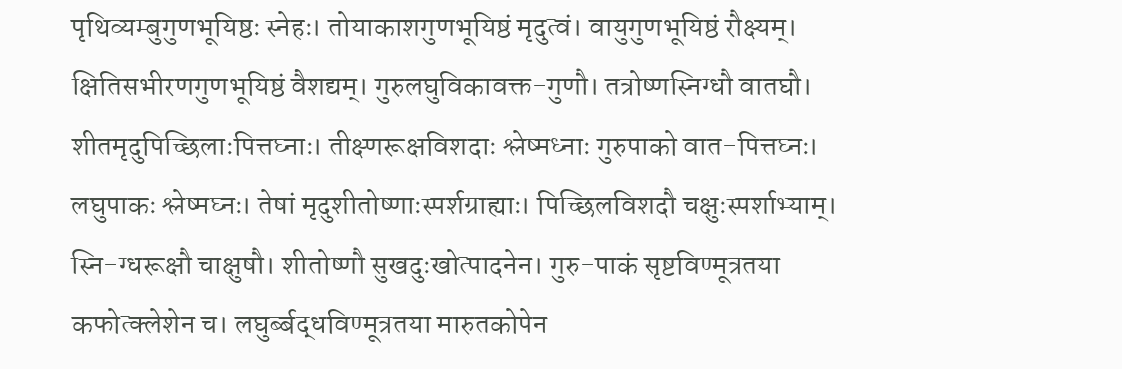पृथिव्यम्बुगुणभूयिष्ठः स्नेहः। तोयाकाशगुणभूयिष्ठं मृदुत्वं। वायुगुणभूयिष्ठं रौक्ष्यम्। क्षितिसभीरणगुणभूयिष्ठं वैशद्यम्। गुरुलघुविकावक्त-गुणौ। तत्रोष्णस्निग्धौ वातघौ। शीतमृदुपिच्छिलाःपित्तघ्नाः। तीक्ष्णरूक्षविशदाः श्लेष्मध्नाः गुरुपाको वात-पित्तघ्नः। लघुपाकः श्लेष्मघ्नः। तेषां मृदुशीतोष्णाःस्पर्शग्राह्याः। पिच्छिलविशदौ चक्षुःस्पर्शाभ्याम्। स्नि-ग्धरूक्षौ चाक्षुषौ। शीतोष्णौ सुखदुःखोत्पादनेन। गुरु-पाकं सृष्टविण्मूत्रतया कफोत्क्लेशेन च। लघुर्ब्बद्धविण्मूत्रतया मारुतकोपेन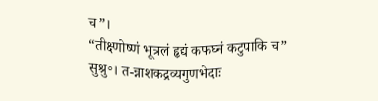च”।
“तीक्ष्णोष्णं भूत्रलं हृद्यं कफघ्नं कटुपाकि च” सुश्रु॰। त-न्नाशकद्रव्यगुणभेदाः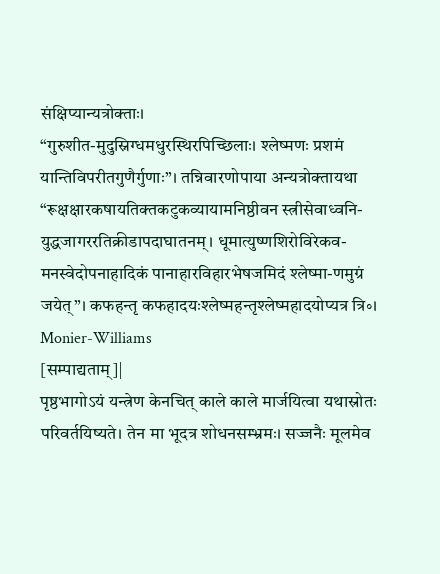संक्षिप्यान्यत्रोक्ताः।
“गुरुशीत-मुदुस्निग्धमधुरस्थिरपिच्छिलाः। श्लेष्मणः प्रशमं यान्तिविपरीतगुणैर्गुणाः”। तन्निवारणोपाया अन्यत्रोक्तायथा
“रूक्षक्षारकषायतिक्तकटुकव्यायामनिष्ठीवन स्त्रीसेवाध्वनि-युद्धजागररतिक्रीडापदाघातनम्। धूमात्युष्णशिरोविरेकव-मनस्वेदोपनाहादिकं पानाहारविहारभेषजमिदं श्लेष्मा-णमुग्रं जयेत्”। कफहन्तृ कफहादयःश्लेष्महन्तृश्लेष्महादयोप्यत्र त्रि॰।
Monier-Williams
[सम्पाद्यताम्]|
पृष्ठभागोऽयं यन्त्रेण केनचित् काले काले मार्जयित्वा यथास्रोतः परिवर्तयिष्यते। तेन मा भूदत्र शोधनसम्भ्रमः। सज्जनैः मूलमेव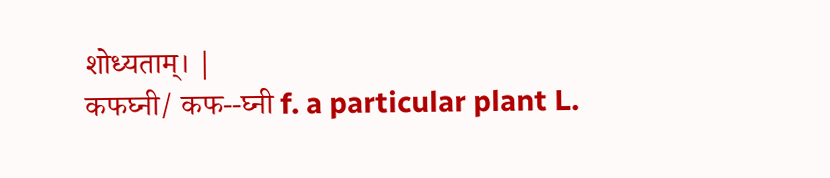शोध्यताम्। |
कफघ्नी/ कफ--घ्नी f. a particular plant L.